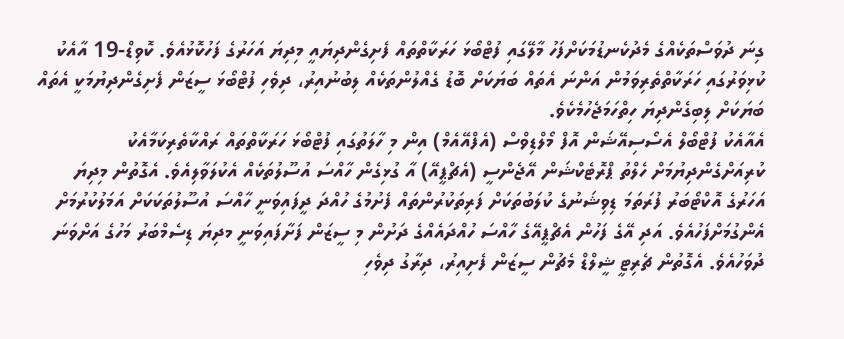ގިނަ ދުވަސްތަކެއްގެ މެދުކެނޑުމަކަށްފަހު މާލޭގައި ފުޓްބޯޅަ ހަރަކާތްތައް ފެށިގެންދިޔައީ މިދިޔަ އަހަރުގެ ފަހުކޮޅުއެވެ. ކޮވިޑް-19 އާއެކު ކުޅިވަރުގައި ހަރަކާތްތެރިވަމުން އަންނަ އެތައް ބަޔަކަށް ބޮޑު ގެއްލުންތަކެއް ލިބުނުއިރު، ދިވެހި ފުޓްބޯޅަ ސީޒަން ފެށިގެންދިޔުމަކީ އެތައް ބަޔަކަށް ލިބިގެންދިޔަ ހިތްހަމަޖެހުމެކެވެ.
އެއާއެކު ފުޓްބޯލް އެސޯސިއޭޝަން އޮފް މޯލްޑިވްސް (އެފްއޭއެމް) އިން މި ހާލަތުގައި ފުޓްބޯޅަ ހަރަކާތްތައް ރައްކާތެރިކަމާއެކު ކުރިއަށްގެންދިޔުމަށް ހެލްތު ޕްރޮޓެކްޝަން އޭޖެންސީ (އެޗްޕީއޭ) އާ ގުޅިގެން ހާއްސަ އުސޫލުތަކެއް އެކުލަވާލިއެވެ. އެގޮތުން މިދިޔަ އަހަރުގެ އޮކްޓޯބަރު ފުރަތަމަ ޑިވިޝަނުގެ ކުލަބުތަކަށް ފަރިތަކުރުންތައް ފެށުމުގެ ހުއްދަ ދީފައިވަނީ ހާއްސަ އުސޫލުތަކަކަށް އަމަލުކުރުމަށް އެންގުމަށްފަހުއެވެ. އަދި އޭގެ ފަހުން އެޗްޕީއޭގެ ހާއްސަ ހުއްދައެއްގެ ދަށުން މި ސީޒަން ފަށާފައިވަނީ މދިޔަ ޑިސެމްބަރު މަހުގެ އަށްވަނަ ދުވަހުއެވެ. އެގޮތުން ޗެރިޓީ ޝީލްޑް މެޗުން ސީޒަން ފެށިއިރު، ދިރާގު ދިވެހި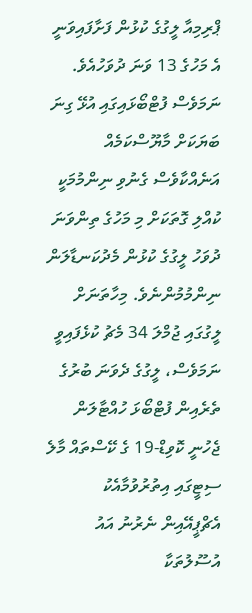ޕްރިމިއާ ލީގުގެ ކުޅުން ފަށާފައިވަނީ އެ މަހުގެ 13 ވަނަ ދުވަހުއެވެ.
ނަމަވެސް ފުޓްބޯޅައިގައި އުޅޭ ގިނަ ބަޔަކަށް މާޔޫސްކަމެއް އަނެއްކާވެސް ގެނުވި ނިންމުމަކީ ކުއްލި ގޮތަކަށް މި މަހުގެ ތިންވަނަ ދުވަހު ލީގުގެ ކުޅުން މެދުކަނޑާލަން ނިންމުމުންނެވެ. މިހާތަނަށް ލީގުގައި ޖުމްލަ 34 މެޗު ކުޅެފައިވީ ނަމަވެސް، ލީގުގެ ދެވަނަ ބުރުގެ ތެރެއިން ފުޓްބޯޅަ ހުއްޓާލަން ޖެހުނީ ކޮވިޑް-19 ގެ ކޭސްތައް މާލެ ސިޓީގައި އިތުރުވުމާއެކު އެޗްޕީއޭއިން ނެރުނު އައު އުސޫލުތަކާ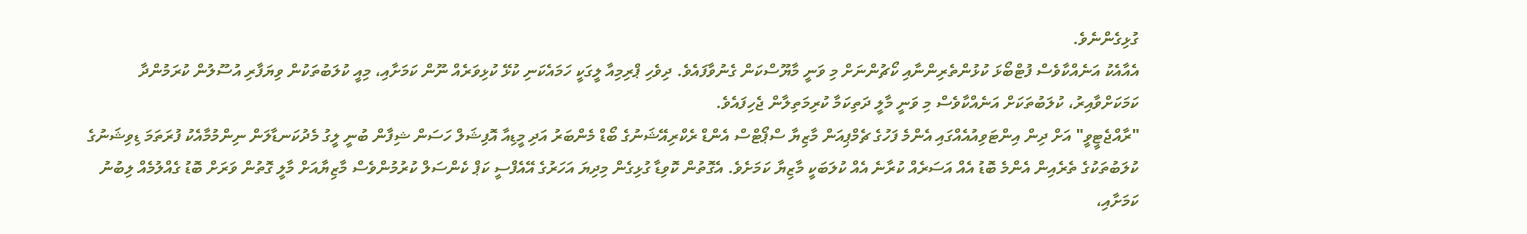ގުޅިގެންނެވެ.
އެއާއެކު އަނެއްކާވެސް ފުޓްބޯޅަ ކުޅުންތެރިންނާއި ކޯޗުންނަށް މި ވަނީ މާޔޫސްކަން ގެނުވާފައެވެ. ދިވެހި ޕްރިމިއާ ލީގަކީ ހަމައެކަނި ކުޅޭ ކުޅިވަރެއް ނޫން ކަމަށާއި، މިއީ ކުލަބުތަކުން ވިޔަފާރި އުސޫލުން ކުރަމުންދާ ކަމަކަށްވާއިރު، ކުލަބުތަކަށް އަނެއްކާވެސް މި ވަނީ މާލީ ދަތިކަމާ ކުރިމަތިލާން ޖެހިފައެވެ.
"ރާއްޖެޓީވީ" އަށް ދިން އިންޓަވިއުއެއްގައި އެންމެ ފަހުގެ ޗެމްޕިއަން މާޒިޔާ ސްޕޯޓްސް އެންޑް ރެކްރިއޭޝަނުގެ ބޯޑް މެންބަރު އަދި މީޑިއާ އޮފިޝަލް ހަސަން ޝިފާން ބުނީ ލީގު މެދުކަނޑާލަން ނިންމުމާއެކު ފުރަތަމަ ޑިވިޝަނުގެ ކުލަބުތަކުގެ ތެރެއިން އެންމެ ބޮޑު އެއް އަސަރެއް ކުރާނެ އެއް ކުލަބަކީ މާޒިޔާ ކަމަށެވެ. އެގޮތުން ކޮވިޑާ ގުޅިގެން މިދިޔަ އަހަރުގެ އޭއެފްސީ ކަޕް ކެންސަލް ކުރުމުންވެސް މާޒިޔާއަށް މާލީ ގޮތުން ވަރަށް ބޮޑު ގެއްލުމެއް ލިބުނު ކަމަށާއި،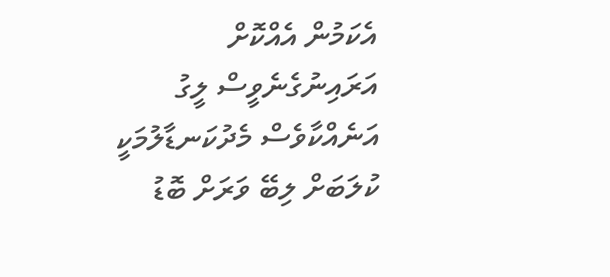އެކަމުން އެއްކޮށް އަރައިނުގެނެވީސް ލީގު އަނެއްކާވެސް މެދުކަނޑާލުމަކީ ކުލަބަށް ލިބޭ ވަރަށް ބޮޑު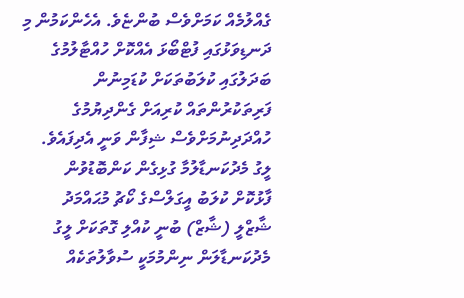ގެއްލުމެއް ކަމަށްވެސް ބުންޏެވެ. އެހެންކަމުން މި ދަނޑިވަޅުގައި ފުޓްބޯޅަ އެއްކޮށް ހުއްޓާލުމުގެ ބަދަލުގައި ކުލަބުތަކަށް ކުޑަމިނުން ފަރިތަކުރުންތައް ކުރިއަށް ގެންދިޔުމުގެ ހުއްދަދިނުމަށްވެސް ޝިފާން ވަނީ އެދިފައެވެ.
ލީގު މެދުކަނޑާލުމާ ގުޅިގެން ކަންބޮޑުވުން ފާޅުކޮށް ކުލަބު އީގަލްސްގެ ކޯޗު މުޙައްމަދު ޝާޒްލީ (ޝާޒް) ބުނީ ކުއްލި ގޮތަކަށް ލީގު މެދުކަނޑާލަން ނިންމުމަކީ ސުވާލުތަކެއް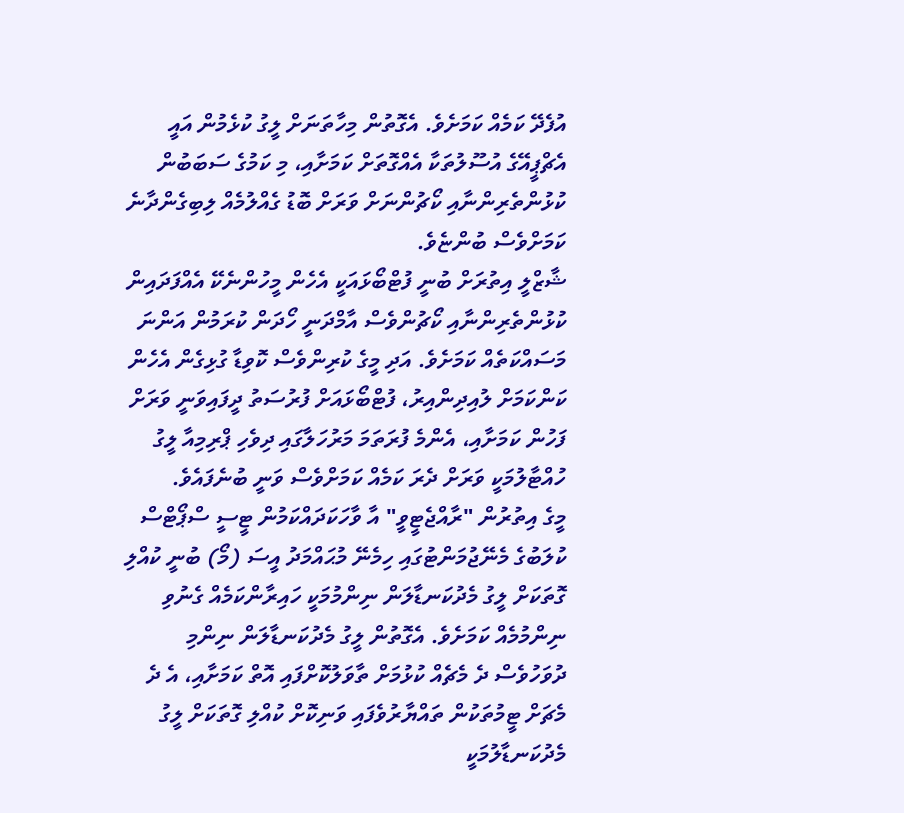އުފެދޭ ކަމެއް ކަމަށެވެ. އެގޮތުން މިހާތަނަށް ލީގު ކުޅެމުން އައީ އެޗްޕީއޭގެ އުސޫލުތަކާ އެއްގޮތަށް ކަމަށާއި، މި ކަމުގެ ސަބަބުން ކުޅުންތެރިންނާއި ކޯޗުންނަށް ވަރަށް ބޮޑު ގެއްލުމެއް ލިބިގެންދާނެ ކަމަށްވެސް ބުންޏެވެ.
ޝާޒްލީ އިތުރަށް ބުނީ ފުޓްބޯޅައަކީ އެހެން މީހުންނެކޭ އެއްފަދައިން ކުޅުންތެރިންނާއި ކޯޗުންވެސް އާމްދަނީ ހޯދަން ކުރަމުން އަންނަ މަސައްކަތެއް ކަމަށެވެ. އަދި މީގެ ކުރިންވެސް ކޮވިޑާ ގުޅިގެން އެހެން ކަންކަމަށް ލުއިދިންއިރު، ފުޓްބޯޅައަށް ފުރުސަތު ދީފައިވަނީ ވަރަށް ފަހުން ކަމަށާއި، އެންމެ ފުރަތަމަ މަރުހަލާގައި ދިވެހި ޕްރިމިއާ ލީގު ހުއްޓާލުމަކީ ވަރަށް ދެރަ ކަމެއް ކަމަށްވެސް ވަނީ ބުނެފައެވެ.
މީގެ އިތުރުން "ރާއްޖެޓީވީ" އާ ވާހަކަދައްކަމުން ޓީސީ ސްޕޯޓްސް ކުލަބުގެ މެނޭޖުމަންޓުގައި ހިމެނޭ މުޙައްމަދު އީސަ (މޯ) ބުނީ ކުއްލި ގޮތަކަށް ލީގު މެދުކަނޑާލަން ނިންމުމަކީ ހައިރާންކަމެއް ގެނުވި ނިންމުމެއް ކަމަށެވެ. އެގޮތުން ލީގު މެދުކަނޑާލަން ނިންމި ދުވަހުވެސް ދެ މެޗެއް ކުޅުމަށް ތާވަލުކޮށްފައި އޮތް ކަމަށާއި، އެ ދެ މެޗަށް ޓީމުތަކުން ތައްޔާރުވެފައި ވަނިކޮށް ކުއްލި ގޮތަކަށް ލީގު މެދުކަނޑާލުމަކީ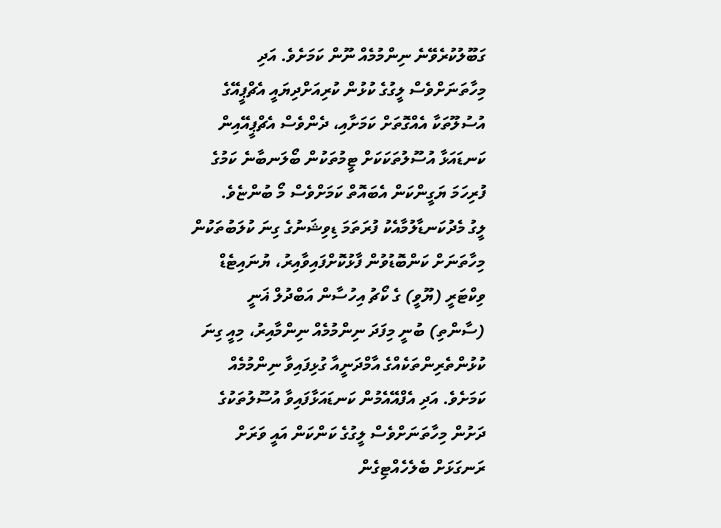ގަބޫލުކުރެވޭނެ ނިންމުމެއް ނޫން ކަމަށެވެ. އަދި މިހާތަނަށްވެސް ލީގުގެ ކުޅުން ކުރިއަށްދިޔައީ އެޗްޕީއޭގެ އުސުލޫތަކާ އެއްގޮތަށް ކަމަށާއި، ދެންވެސް އެޗްޕީއޭއިން ކަނޑައަޅާ އުސޫލުތަކަކަށް ޓީމުތަކުން ބޯލަނބާނެ ކަމުގެ ފުރިހަމަ ޔަގީންކަން އެބައޮތް ކަމަށްވެސް މޯ ބުންޏެވެ.
ލީގު މެދުކަނޑާލުމާއެކު ފުރަތަމަ ޑިވިޝަނުގެ ގިނަ ކުލަބުތަކުން މިހާތަނަށް ކަންބޮޑުވުން ފާޅުކޮށްފައިވާއިރު، ޔުނައިޓެޑް ވިކްޓަރީ (ޔޫވީ) ގެ ކޯޗު އިހުސާން އަބްދުލް ޣަނީ (ސާންތި) ބުނީ މިފަދަ ނިންމުމެއް ނިންމާއިރު، މިއީ ގިނަ ކުޅުންތެރިންތަކެއްގެ އާމްދަނީއާ ގުޅިފައިވާ ނިންމުމެއް ކަމަށެވެ. އަދި އެފްއޭއެމުން ކަނޑައަޅާފައިވާ އުސޫލުތަކުގެ ދަށުން މިހާތަނަށްވެސް ލީގުގެ ކަންކަން އައީ ވަރަށް ރަނގަޅަށް ބެލެހެއްޓިގެން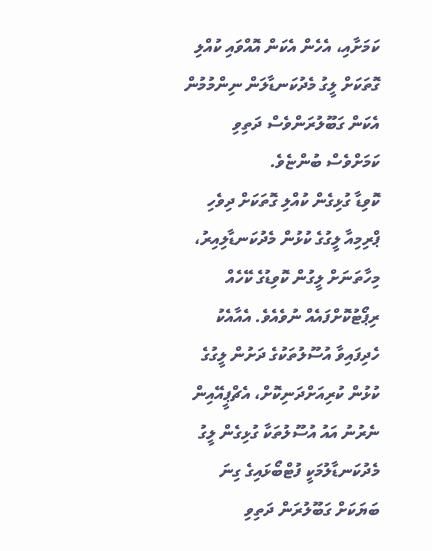ކަމަށާއި، އެހެން އެކަން އޮއްވައި ކުއްލި ގޮތަކަށް ލީގު މެދުކަނޑާލަން ނިންމުމުން އެކަން ގަބޫލުރަންވެސް ދަތިވި ކަމަށްވެސް ބުންޏެވެ.
ކޮވިޑާ ގުޅިގެން ކުއްލި ގޮތަކަށް ދިވެހި ޕްރިމިއާ ލީގުގެ ކުޅުން މެދުކަނޑާލިއިރު، މިހާތަނަށް ލީގުން ކޮވިޑުގެ ކޭހެއް ރިޕޯޓުކޮށްފައެއް ނުވެއެވެ. އެއާއެކު ހެދިފައިވާ އުސޫލުތަކުގެ ދަށުން ލީގުގެ ކުޅުން ކުރިއަށްދަނިކޮށް، އެޗްޕީއޭއިން ނެރުނު އައު އުސޫލުތަކާ ގުޅިގެން ލީގު މެދުކަނޑާލުމަކީ ފުޓްބޯޅައިގެ ގިނަ ބަޔަކަށް ގަބޫލުރަން ދަތިވި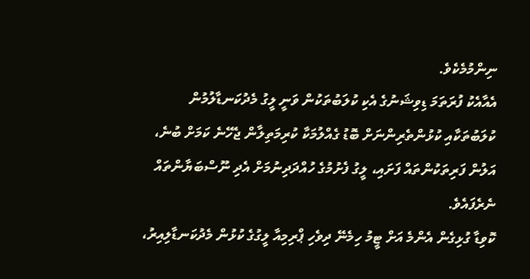ނިންމުމެކެވެ.
އެއާއެކު ފުރަތަމަ ޑިވިޝަނުގެ އެކި ކުލަބުތަކުން ވަނީ ލީގު މެދުކަނޑާލުމުން ކުލަބުތަކާއި ކުޅުންތެރިންނަށް ބޮޑު ގެއްލުމަކާ ކުރިމަތިލާން ޖެހޭނެ ކަމަށް ބުނެ، އަލުން ފަރިތަކުންތައް ފަށައި، ލީގު ފެށުމުގެ ހުއްދަދިނުމަށް އެދި ނޫސްބަޔާންތައް ނެރެފައެވެ.
ކޮވިޑާ ގުޅިގެން އެންމެ އަށް ޓީމު ހިމެނޭ ދިވެހި ޕްރިމިއާ ލީގުގެ ކުޅުން މެދުކަނޑާލިއިރު،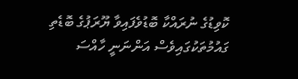ކޮވިޑުގެ ނުރައްކާ ބޮޑުވެފައިވާ ޔޫރަޕުގެ ބޮޑެތި ގައުމުތަކުގައިވެސް އަންނަނީ ހާއްސަ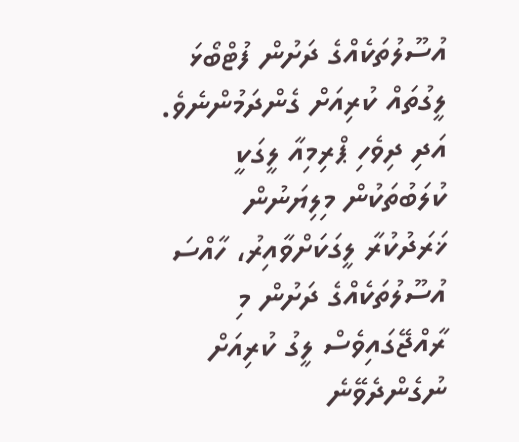އުސޫލުތަކެއްގެ ދަށުން ފުޓްބޯޅަ ލީގުތައް ކުރިއަށް ގެންދަމުންނެވެ. އަދި ދިވެހި ޕްރިމިއާ ލީގަކީ ކުލަބުތަކުން މިލިޔަނުން ޚަރަދުކުރާ ލީގަކަށްވާއިރު، ހާއްސަ އުސޫލުތަކެއްގެ ދަށުން މި ރާއްޖޭގައިވެސް ލީގު ކުރިއަށް ނުގެންދެވޭނެ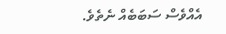އެއްވެސް ސަބަބެއް ނެތެވެ.